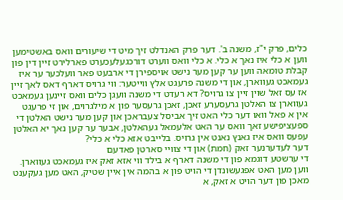כלים, פרק י"ז, משנה ב'. דער פרק האנדלט זיך מיט די שיעורים װאס באשטימען װען א כלי איז נאך א כלי. א כלי װאס װערט דורכגעלעכערט פארלירט זײן דין פון קבלת טומאה װען ער קען מער נישט אויספירן די ארבעט פאר װעלכער ער איז געמאכט געװארן, און די משנה פרעגט אלץ װײטער: װי גרויס דארף דאס לאך זײן אז עס זאל שוין זײן צו גרויס? דא רעדט די משנה װעגן כלים װאס זײנען געמאכט געװארן צו האלטן גרעסערע זאכן, זאכן גרעסער פון א מילגרוים, און זי פרעגט אין א פאל װאו דער כלי האט זיך אביסל צעבראכן און קען מער נישט האלטן די ספעציפישע זאך װאס ער האט אלעמאל געהאלטן, אבער ער קען נאך יא האלטן עפעס װאס איז גאנץ נאנט אין גרויס. בלײבט אזא כלי א כלי?
דער לעדערנער זאק (חמת) און די צװײ סארטן פאדעם
די ערשטע דוגמא פון די משנה דארף א בילד װי אזא זאק איז געמאכט געװארן. װען מען האט אפגעשונדן די הויט פון א בהמה אין איין שטיק, האט מען געקענט מאכן פון דער הויט א זאק, א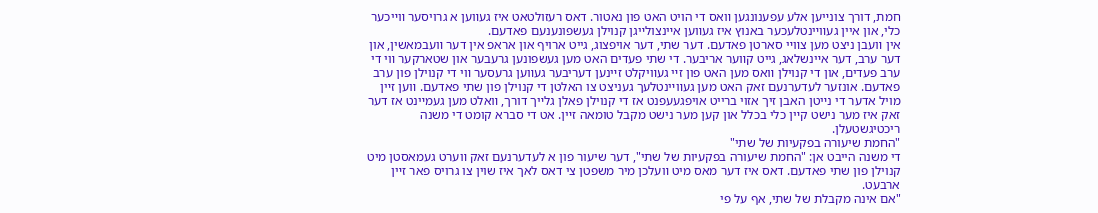חמת, דורך צונײען אלע עפענונגען װאס די הויט האט פון נאטור. דאס רעזולטאט איז געװען א גרויסער װײכער כלי, און איין געװײנטלעכער באנוץ איז געװען אײנצולײגן קנוילן געשפונענעם פאדעם.
אין װעבן ניצט מען צװײ סארטן פאדעם. דער שתי, דער אויפצוג, גייט ארויף און אראפ אין דער װעבמאשין, און דער ערב, דער אײנשלאג, גייט קװער אריבער. די שתי פעדים האט מען געשפונען גרעבער און שטארקער װי די ערב פעדים, און די קנוילן װאס מען האט פון זײ געװיקלט זײנען דעריבער געװען גרעסער װי די קנוילן פון ערב פאדעם. אונזער לעדערנעם זאק האט מען געװײנטלעך געניצט צו האלטן די קנוילן פון שתי פאדעם. װען זײן מויל אדער די נײטן האבן זיך אזוי ברייט אויפגעעפנט אז די קנוילן פאלן גלײך דורך, װאלט מען געמײנט אז דער זאק איז מער נישט קײן כלי בכלל און קען מער נישט מקבל טומאה זײן. אט די סברא קומט די משנה ריכטיגשטעלן.
"החמת שיעורה בפקעיות של שתי"
די משנה הייבט אן: "החמת שיעורה בפקעיות של שתי", דער שיעור פון א לעדערנעם זאק װערט געמאסטן מיט קנוילן פון שתי פאדעם. דאס איז דער מאס מיט װעלכן מיר משפטן צי דאס לאך איז שוין צו גרויס פאר זײן ארבעט.
"אם אינה מקבלת של שתי, אף על פי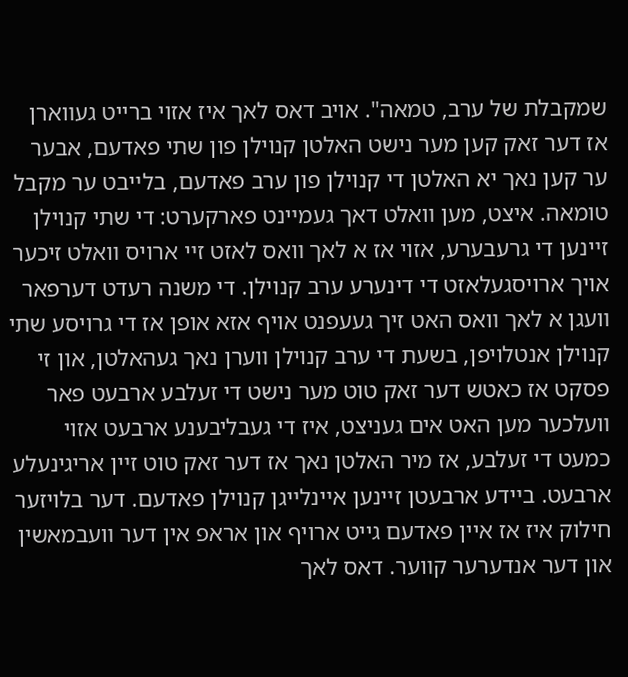שמקבלת של ערב, טמאה". אויב דאס לאך איז אזוי ברייט געװארן אז דער זאק קען מער נישט האלטן קנוילן פון שתי פאדעם, אבער ער קען נאך יא האלטן די קנוילן פון ערב פאדעם, בלײבט ער מקבל טומאה. איצט, מען װאלט דאך געמײנט פארקערט: די שתי קנוילן זײנען די גרעבערע, אזוי אז א לאך װאס לאזט זײ ארויס װאלט זיכער אויך ארויסגעלאזט די דינערע ערב קנוילן. די משנה רעדט דערפאר װעגן א לאך װאס האט זיך געעפנט אויף אזא אופן אז די גרויסע שתי קנוילן אנטלויפן, בשעת די ערב קנוילן װערן נאך געהאלטן, און זי פסקט אז כאטש דער זאק טוט מער נישט די זעלבע ארבעט פאר װעלכער מען האט אים געניצט, איז די געבליבענע ארבעט אזוי כמעט די זעלבע, אז מיר האלטן נאך אז דער זאק טוט זײן אריגינעלע ארבעט. בײדע ארבעטן זײנען אײנלײגן קנוילן פאדעם. דער בלויזער חילוק איז אז איין פאדעם גייט ארויף און אראפ אין דער װעבמאשין און דער אנדערער קװער. דאס לאך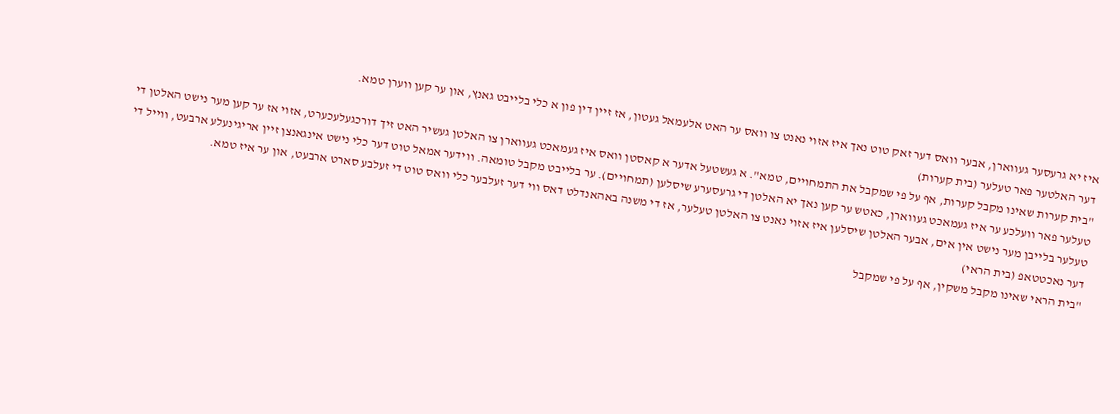איז יא גרעסער געװארן, אבער װאס דער זאק טוט נאך איז אזוי נאנט צו װאס ער האט אלעמאל געטון, אז זײן דין פון א כלי בלײבט גאנץ, און ער קען װערן טמא.
דער האלטער פאר טעלער (בית קערות)
"בית קערות שאינו מקבל קערות, אף על פי שמקבל את התמחויים, טמא". א געשטעל אדער א קאסטן װאס איז געמאכט געװארן צו האלטן געשיר האט זיך דורכגעלעכערט, אזוי אז ער קען מער נישט האלטן די טעלער פאר װעלכע ער איז געמאכט געװארן, כאטש ער קען נאך יא האלטן די גרעסערע שיסלען (תמחויים). ער בלײבט מקבל טומאה. װידער אמאל טוט דער כלי נישט אינגאנצן זײן אריגינעלע ארבעט, װײל די טעלער בלײבן מער נישט אין אים, אבער האלטן שיסלען איז אזוי נאנט צו האלטן טעלער, אז די משנה באהאנדלט דאס װי דער זעלבער כלי װאס טוט די זעלבע סארט ארבעט, און ער איז טמא.
דער נאכטטאפ (בית הראי)
"בית הראי שאינו מקבל משקין, אף על פי שמקבל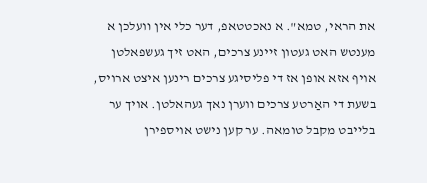את הראי, טמא". א נאכטטאפ, דער כלי אין װעלכן א מענטש האט געטון זײנע צרכים, האט זיך געשפאלטן אויף אזא אופן אז די פליסיגע צרכים רינען איצט ארויס, בשעת די האַרטע צרכים װערן נאך געהאלטן. אויך ער בלײבט מקבל טומאה. ער קען נישט אויספירן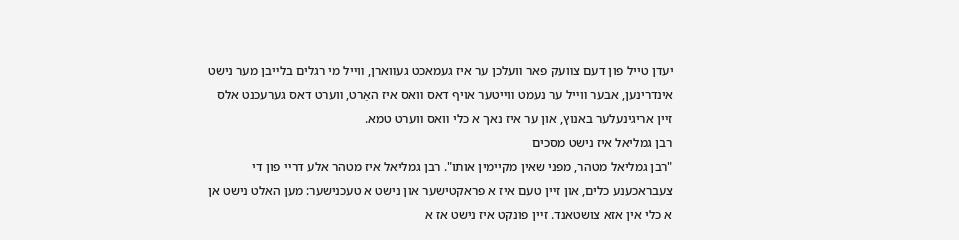יעדן טייל פון דעם צװעק פאר װעלכן ער איז געמאכט געװארן, װײל מי רגלים בלײבן מער נישט אינדרינען, אבער װײל ער נעמט װײטער אויף דאס װאס איז האַרט, װערט דאס גערעכנט אלס זײן אריגינעלער באנוץ, און ער איז נאך א כלי װאס װערט טמא.
רבן גמליאל איז נישט מסכים
"רבן גמליאל מטהר, מפני שאין מקיימין אותו". רבן גמליאל איז מטהר אלע דרײ פון די צעבראכענע כלים, און זײן טעם איז א פראקטישער און נישט א טעכנישער: מען האלט נישט אן א כלי אין אזא צושטאנד. זײן פונקט איז נישט אז א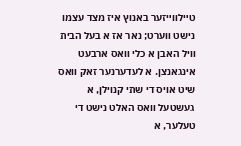טײלװײזער באנוץ איז מצד עצמו נישט װערט; נאר אז א בעל הבית װיל האבן א כלי װאס ארבעט אינגאנצן. א לעדערנער זאק װאס שיט אויס די שתי קנוילן, א געשטעל װאס האלט נישט די טעלער, א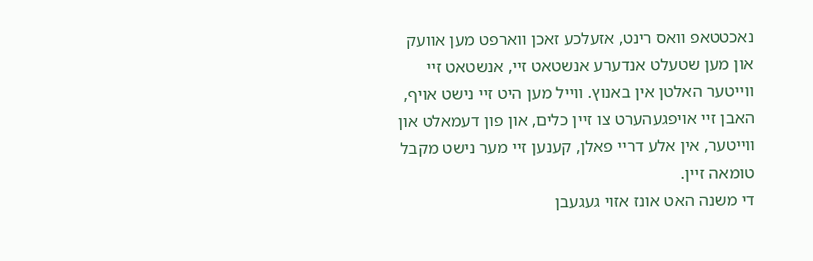נאכטטאפ װאס רינט, אזעלכע זאכן װארפט מען אװעק און מען שטעלט אנדערע אנשטאט זײ, אנשטאט זײ װײטער האלטן אין באנוץ. װײל מען היט זײ נישט אויף, האבן זײ אויפגעהערט צו זײן כלים, און פון דעמאלט און װײטער, אין אלע דרײ פאלן, קענען זײ מער נישט מקבל טומאה זײן.
די משנה האט אונז אזוי געגעבן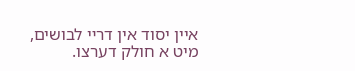איין יסוד אין דרײ לבושים, מיט א חולק דערצו.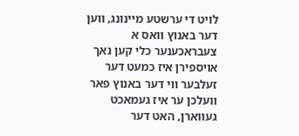לויט די ערשטע מײנונג, װען דער באנוץ װאס א צעבראכענער כלי קען נאך אויספירן איז כמעט דער זעלבער װי דער באנוץ פאר װעלכן ער איז געמאכט געװארן, האט דער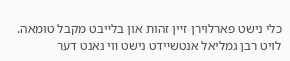כלי נישט פארלוירן זײן זהות און בלײבט מקבל טומאה. לויט רבן גמליאל אנטשײדט נישט װי נאנט דער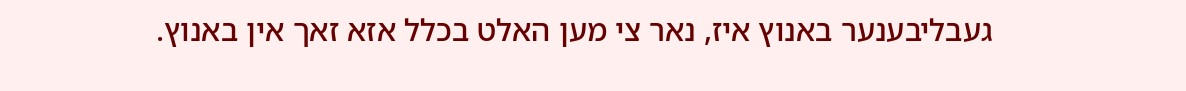געבליבענער באנוץ איז, נאר צי מען האלט בכלל אזא זאך אין באנוץ.